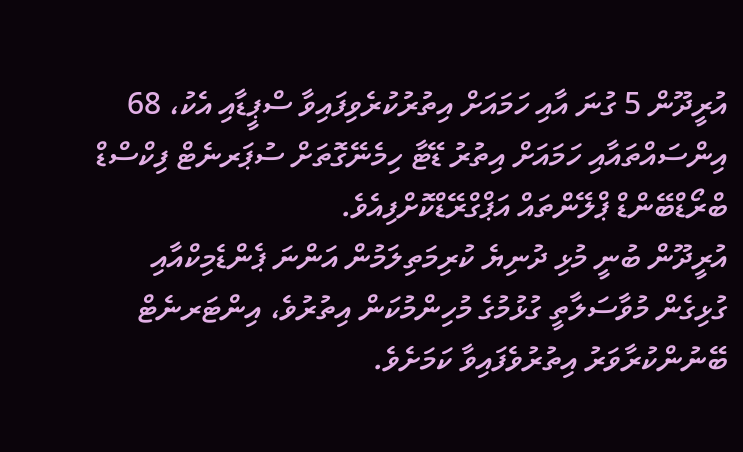އުރީދޫން 5 ގުނަ އާއި ހަމައަށް އިތުރުކުރެވިފައިވާ ސްޕީޑާއި އެކު، 68 އިންސައްތައާއި ހަމައަށް އިތުރު ޑޭޓާ ހިމެނޭގޮތަށް ސުޕަރނެޓް ފިކްސްޑް ބްރޯޑްބޭންޑް ޕްލޭންތައް އަޕްގްރޭޑްކޮށްފިއެވެ.
އުރީދޫން ބުނީ މުޅި ދުނިޔެ ކުރިމަތިލަމުން އަންނަ ޕެންޑެމިކްއާއި ގުޅިގެން މުވާސަލާތީ ގުޅުމުގެ މުހިންމުކަން އިތުރުވެ، އިންޓަރނެޓް ބޭނުންކުރާވަރު އިތުރުވެފައިވާ ކަމަށެވެ.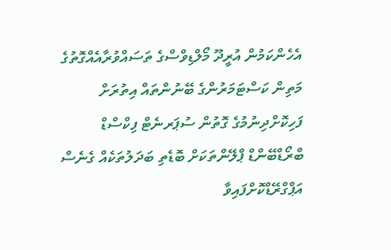އެހެންކަމުން އުރީދޫ މޯލްޑިވްސްގެ ތަސައްވުރާއެއްގޮތުގެ މަތިން ކަސްޓަމަރުންގެ ބޭނުންތައް އިތުރަށް ފަހިކޮށްދިނުމުގެ ގޮތުން ސުޕަރނެޓް ފިކްސްޑް ބްރޯޑްބޭންޑް ޕްލޭންތަކަށް ބޮޑެތި ބަދަލުތަކެއް ގެނެސް އަޕްގްރޭޑްކޮށްފައިވާ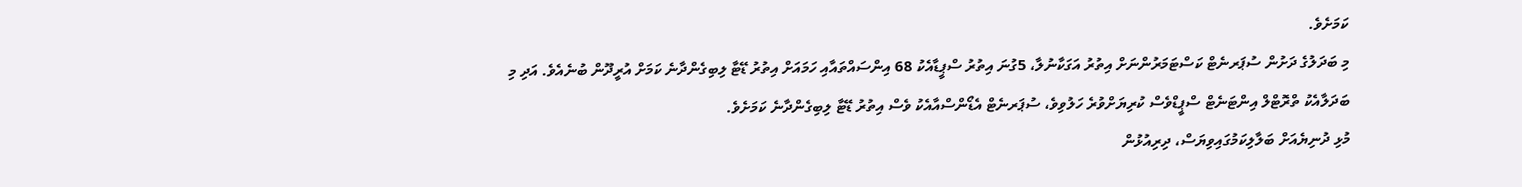ކަމަށެވެ.
މި ބަދަލުގެ ދަށުން ސުޕަރނެޓް ކަސްޓަމަރުންނަށް އިތުރު އަގަކާނުލާ، 5ގުނަ އިތުރު ސްޕީޑާއެކު 68 އިންސައްތައާއި ހަމައަށް އިތުރު ޑޭޓާ ލިބިގެންދާނެ ކަމަށް އުރީދޫން ބުނެއެވެ. އަދި މި ބަދަލާއެކު ތްރޮޓްލް އިންޓަނެޓް ސްޕީޑްވެސް ކުރިޔަށްވުރެ ހަލުވިވެ، ސުޕަރނެޓް އެޑޯންސްއާއެކު ވެސް އިތުރު ޑޭޓާ ލިބިގެންދާނެ ކަމަށެވެ.
މުޅި ދުނިޔެއަށް ބަލާލިކަމުގައިވިޔަސް، ދިރިއުޅުން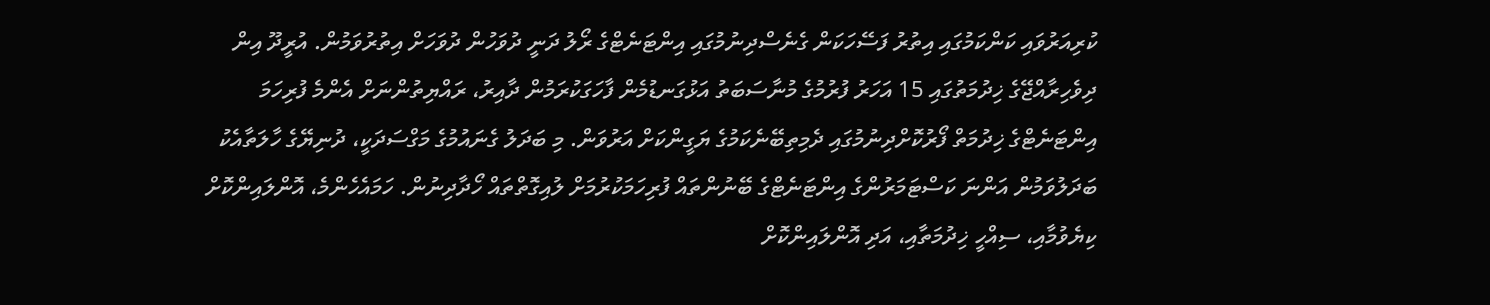ކުރިއަރުވައި ކަންކަމުގައި އިތުރު ފަސޭހަކަން ގެނެސްދިނުމުގައި އިންޓަނެޓްގެ ރޯލު ދަނީ ދުވަހުން ދުވަހަށް އިތުރުވަމުން. އުރީދޫ އިން ދިވެހިރާއްޖޭގެ ޚިދުމަތުގައި 15 އަހަރު ފުރުމުގެ މުނާސަބަތު އަޅުގަނޑުމެން ފާހަގަކުރަމުން ދާއިރު، ރައްޔިތުންނަށް އެންމެ ފުރިހަމަ އިންޓަނެޓްގެ ޚިދުމަތް ފޯރުކޮށްދިނުމުގައި ދެމިތިބޭނެކަމުގެ ޔަގީންކަށް އަރުވަން. މި ބަދަލު ގެނައުމުގެ މަގްސަދަކީ، ދުނިޔޭގެ ހާލަތާއެކު ބަދަލުވަމުން އަންނަ ކަސްޓަމަރުންގެ އިންޓަނެޓްގެ ބޭނުންތައް ފުރިހަމަކުރުމަށް ލުއިގޮތްތައް ހޯދާދިނުން. ހަމައެހެންމެ، އޮންލައިންކޮށް ކިޔެވުމާއި، ސިއްހީ ޚިދުމަތާއި، އަދި އޮންލައިންކޮށް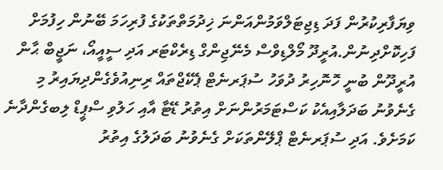ވިޔަފާރިކުރުން ފަދަ ޑިޖިޓަލްވަމުންއަންނަ ޚިދުމަތްތަކުގެ ފުރިހަމަ ބޭނުން ހިފުމަށް ފަހިކޮށްދިނުން.އުރީދޫ މޯލްޑިވްސް މެނޭޖިންގް ޑިރެކްޓަރ އަދި ސީއީއޯ، ނަޖީބް ޙާން
އުރީދޫން ބުނީ ހޮނޮހިރު ދުވަހު ސުޕަރނެޓް ޕެކޭޖްތައް ރިނިއުވެގެންދިޔައިރު މި ގެނެވުނު ބަދަލާއިއެކު ކަސްޓަމަރުންނަށް އިތުރު ޑޭޓާ އާއި ހަލުވި ސްޕީޑް ލިބގެންދާނެ ކަމަށެވެ. އަދި ސުޕަރނެޓް ޕްލޭންތަކަށް ގެނެވުނު ބަދަލުގެ އިތުރު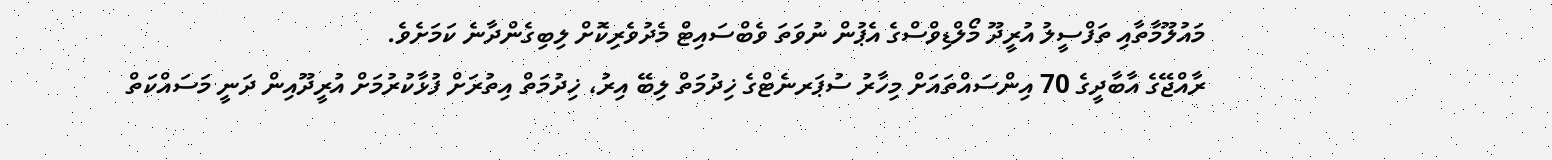މައުލޫމާތާއި ތަފްސީލު އުރީދޫ މޯލްޑިވްސްގެ އެޕުން ނުވަތަ ވެބްސައިޓް މެދުވެރިކޮށް ލިބިގެންދާނެ ކަމަށެވެ.
ރާއްޖޭގެ އާބާދީގެ 70 އިންސައްތައަށް މިހާރު ސުޕަރނެޓްގެ ޚިދުމަތް ލިބޭ އިރު، ޚިދުމަތް އިތުރަށް ފުޅާކުރުމަށް އުރީދޫއިން ދަނީ މަސައްކަތް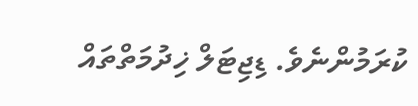ކުރަމުންނެވެ. ޑިޖިޓަލް ޚިދުމަތްތައް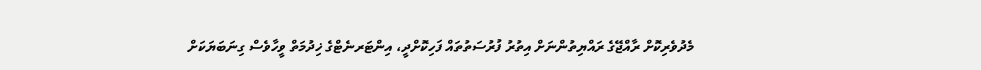މެދުވެރިކޮށް ރާއްޖޭގެ ރައްޔިތުންނަށް އިތުރު ފުރުސަތުތައް ފަހިކޮށްދީ، އިންޓަރނެޓްގެ ޚިދުމަތް ވީހާވެސް ގިނަބަޔަކަށް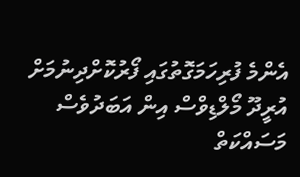އެންމެ ފުރިހަމަގޮތުގައި ފޯރުކޮށްދިނުމަށް އުރީދޫ މޯލްޑިވްސް އިން އަބަދުވެސް މަސައްކަތް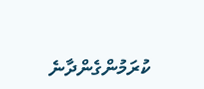ކުރަމުންގެންދާނެ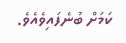ކަމަށް ބުނެފައިވެއެވެ.